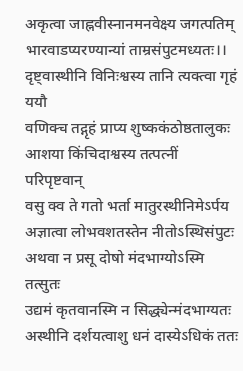अकृत्वा जाह्नवीस्नानमनवेक्ष्य जगत्पतिम्
भारवाडप्यरण्यान्यां ताम्रसंपुटमध्यतः।। दृष्ट्वास्थीनि विनिःश्वस्य तानि त्यक्त्वा गृहं ययौ
वणिक्च तद्गृहं प्राप्य शुष्ककंठोष्ठतालुकः
आशया किंचिदाश्वस्य तत्पत्नीं परिपृष्टवान्
वसु क्व ते गतो भर्ता मातुरस्थीनिमेऽर्पय
अज्ञात्वा लोभवशतस्तेन नीतोऽस्थिसंपुटः
अथवा न प्रसू दोषो मंदभाग्योऽस्मि तत्सुतः
उद्यमं कृतवानस्मि न सिद्ध्येन्मंदभाग्यतः
अस्थीनि दर्शयत्वाशु धनं दास्येऽधिकं ततः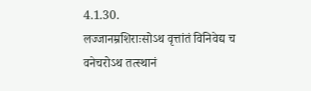4.1.30.
लज्जानम्रशिराःसोऽथ वृत्तांतं विनिवेद्य च
वनेचरोऽथ तत्स्थानं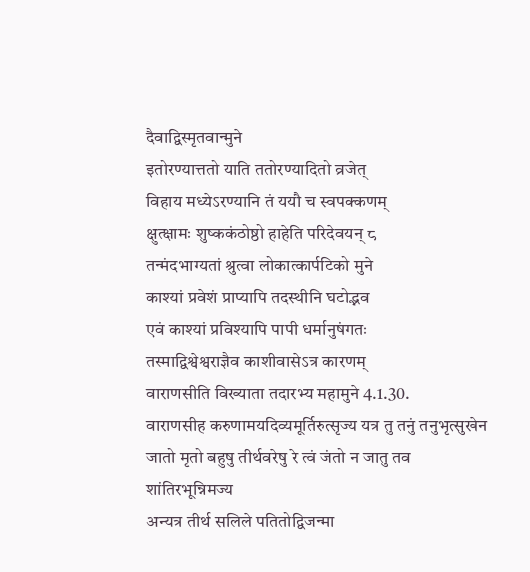दैवाद्विस्मृतवान्मुने
इतोरण्यात्ततो याति ततोरण्यादितो व्रजेत्
विहाय मध्येऽरण्यानि तं ययौ च स्वपक्कणम्
क्षुत्क्षामः शुष्ककंठोष्ठो हाहेति परिदेवयन् ८
तन्मंदभाग्यतां श्रुत्वा लोकात्कार्पटिको मुने
काश्यां प्रवेशं प्राप्यापि तदस्थीनि घटोद्भव
एवं काश्यां प्रविश्यापि पापी धर्मानुषंगतः
तस्माद्विश्वेश्वराज्ञैव काशीवासेऽत्र कारणम्
वाराणसीति विख्याता तदारभ्य महामुने 4.1.30.
वाराणसीह करुणामयदिव्यमूर्तिरुत्सृज्य यत्र तु तनुं तनुभृत्सुखेन
जातो मृतो बहुषु तीर्थवरेषु रे त्वं जंतो न जातु तव शांतिरभून्निमज्य
अन्यत्र तीर्थ सलिले पतितोद्विजन्मा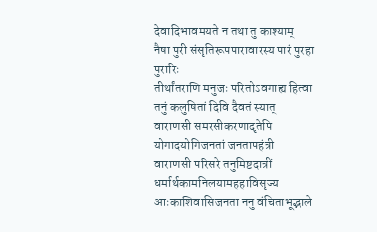देवादिभावमयते न तथा तु काश्याम्
नैषा पुरी संसृतिरूपपारावारस्य पारं पुरहा पुरारिः
तीर्थांतराणि मनुजः परितोऽवगाह्य हित्वा तनुं कलुषितां दिवि दैवतं स्यात्
वाराणसी समरसीकरणादृतेपि योगादयोगिजनतां जनतापहंत्री
वाराणसी परिसरे तनुमिष्टदात्रीं धर्मार्थकामनिलयामहहाविसृज्य
आःकाशिवासिजनता ननु वंचिताभूद्भाले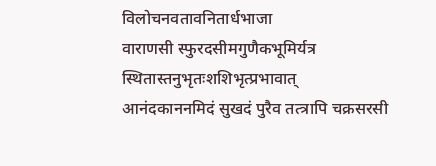विलोचनवतावनितार्धभाजा
वाराणसी स्फुरदसीमगुणैकभूमिर्यत्र स्थितास्तनुभृतःशशिभृत्प्रभावात्
आनंदकाननमिदं सुखदं पुरैव तत्त्रापि चक्रसरसी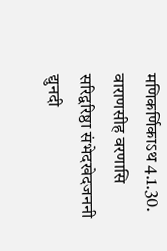मणिकर्णिकाऽथ 4.1.30.
वाराणसीह वरणासि सरिद्वरिष्ठा संभेदखेदजननी द्युनदी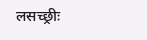लसच्छ्रीः